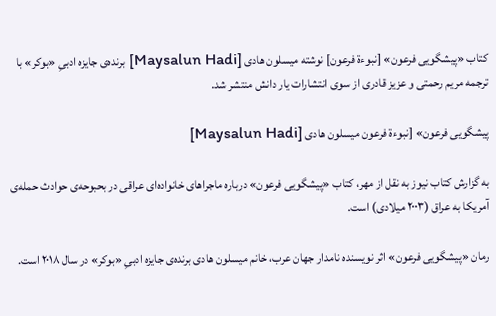کتاب «پیشگویی فرعون» [نبوءة فرعون] نوشته میسلون هادی [Maysalun Hadi] برنده‌ی جایزه ادبیِ «بوکر» با ترجمه مریم رحمتی و عزیز قادری از سوی انتشارات یار دانش منتشر شد.

پیشگویی فرعون» [نبوءة فرعون میسلون هادی [Maysalun Hadi]

به گزارش کتاب نیوز به نقل از مهر، کتاب «پیشگویی فرعون» درباره ماجراهای خانواده‌ای عراقی در بحبوحه‌ی حوادث حمله‌ی آمریکا به عراق (۲۰۰۳ میلادی) است.

رمان «پیشگویی فرعون» اثر نویسنده نامدار جهان عرب، خانم میسلون هادی برنده‌ی جایزه ادبیِ «بوکر» در سال ۲۰۱۸ است.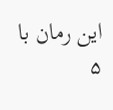این رمان با ۵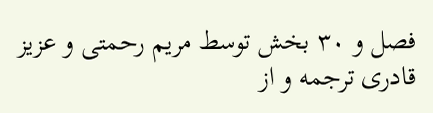فصل و ۳۰ بخش توسط مریم رحمتی و عزیز قادری ترجمه و از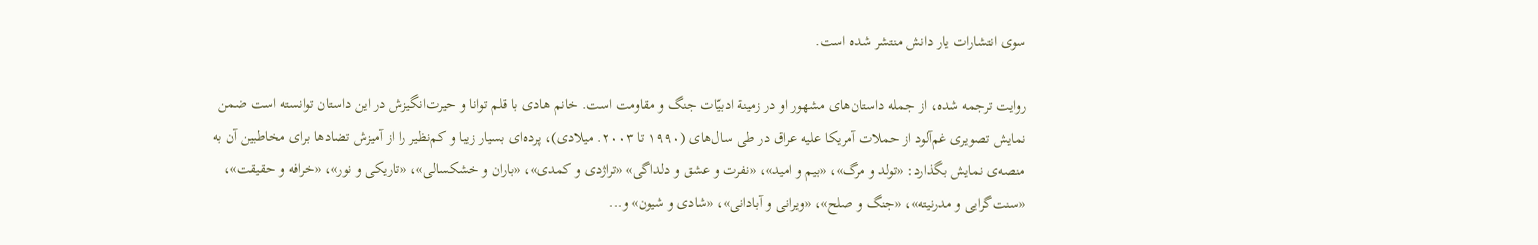سوی انتشارات یار دانش منتشر شده است.

روایت ترجمه شده، از جمله داستان‌های مشهور او در زمینة ادبیّات جنگ و مقاومت است. خانم هادی با قلم توانا و حیرت‌انگیزش در این داستان توانسته است ضمن نمایش تصویری غم‌آلود از حملات آمریکا علیه عراق در طی سال‌های (۱۹۹۰ تا ۲۰۰۳. میلادی)، پرده‌ای بسیار زیبا و کم‌نظیر را از آمیزش تضادها برای مخاطبین آن به منصه‌ی نمایش بگذارد: «تولد و مرگ»، «بیم و امید»، «نفرت و عشق و دلداگی» «تراژدی و کمدی»، «باران و خشکسالی»، «تاریکی و نور»، «خرافه و حقیقت»، «سنت‌گرایی و مدرنیته»، «جنگ و صلح»، «ویرانی و آبادانی»، «شادی و شیون» و...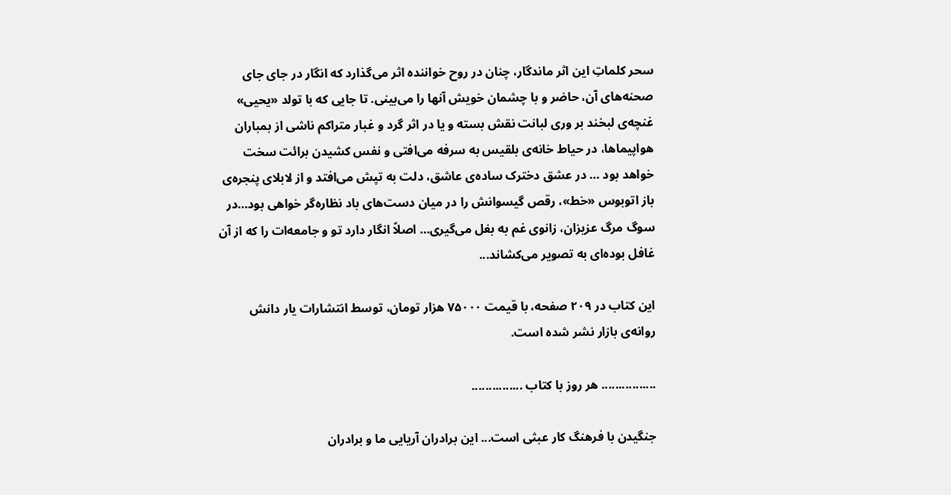سحر کلماتِ این اثر ماندگار، چنان در روح خواننده اثر می‌گذارد که انگار در جای جای صحنه‌های آن، حاضر و با چشمان خویش آنها را می‌بینی. تا جایی که با تولد «یحیی» غنچه‌ی لبخند بر وری لبانت نقش بسته و یا در اثر گرد و غبار متراکم ناشی از بمباران هواپیماها، در حیاط خانه‌ی بلقیس به سرفه می‌افتی و نفس کشیدن برائت سخت خواهد بود … در عشق دخترک ساده‌ی عاشق، دلت به تپش می‌افتد و از لابلای پنجره‌ی باز اتوبوس «خط»، رقص گیسوانش را در میان دست‌های باد نظاره‌گر خواهی بود…در سوگ مرگ عزیزان، زانوی غم به بغل می‌گیری… اصلاً انگار دارد تو و جامعه‌ات را که از آن غافل بوده‌ای به تصویر می‌کشاند...

این کتاب در ۲۰۹ صفحه، با قیمت ۷۵۰۰۰ هزار تومان، توسط انتشارات یار دانش روانه‌ی بازار نشر شده است.

................ هر روز با کتاب ...............

جنگیدن با فرهنگ کار عبثی است... این برادران آریایی ما و برادران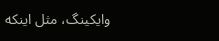وایکینگ، مثل اینکه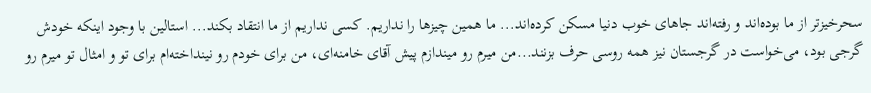سحرخیزتر از ما بوده‌اند و رفته‌اند جاهای خوب دنیا مسکن کرده‌اند... ما همین چیزها را نداریم. کسی نداریم از ما انتقاد بکند... استالین با وجود اینکه خودش گرجی بود، می‌خواست در گرجستان نیز همه روسی حرف بزنند...من میرم رو میندازم پیش آقای خامنه‌ای، من برای خودم رو نینداخته‌ام برای تو و امثال تو میرم رو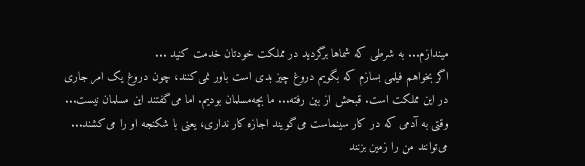میندازم... به شرطی که شماها برگردید در مملکت خودتان خدمت کنید ...
اگر بخواهم فیلمی بسازم که بگویم دروغ چیز بدی است باور نمی‌کنند، چون دروغ یک امر جاری در این مملکت است. قبحش از بین رفته... ما بچه‌مسلمان بودیم. اما می‌گفتند این مسلمان نیست... وقتی به آدمی که در کار سینماست می‌گویند اجازه کار نداری، یعنی با شکنجه او را می‌کشند... می‌توانند من را زمین بزنند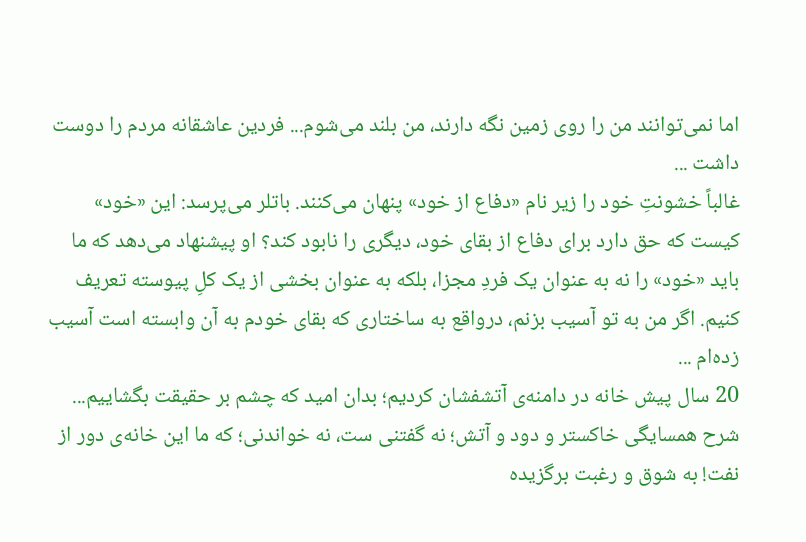اما نمی‌توانند من را روی زمین نگه دارند، من بلند می‌شوم... فردین عاشقانه مردم را دوست داشت ...
غالباً خشونتِ خود را زیر نام «دفاع از خود» پنهان می‌کنند. باتلر می‌پرسد: این «خود» کیست که حق دارد برای دفاع از بقای خود، دیگری را نابود کند؟ او پیشنهاد می‌دهد که ما باید «خود» را نه به عنوان یک فردِ مجزا، بلکه به عنوان بخشی از یک کلِ پیوسته تعریف کنیم. اگر من به تو آسیب بزنم، درواقع به ساختاری که بقای خودم به آن وابسته است آسیب زده‌ام ...
20 سال پیش خانه در دامنه‌ی آتشفشان کردیم؛ بدان امید که چشم بر حقیقت بگشاییم... شرح همسایگی خاکستر و دود و آتش؛ نه گفتنی ست، نه خواندنی؛ که ما این خانه‌ی دور از نفت! به شوق و رغبت برگزیده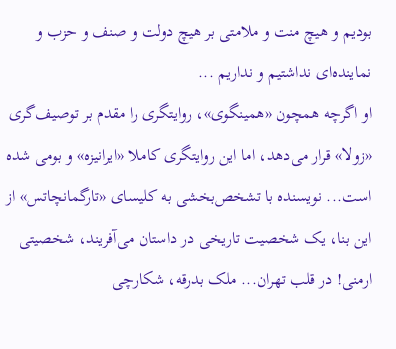بودیم و هیچ منت و ملامتی بر هیچ دولت و صنف و حزب و نماینده‌ای نداشتیم و نداریم ...
او اگرچه همچون «همینگوی»، روایتگری را مقدم بر توصیف‌گری «زولا» قرار می‌دهد، اما این روایتگری کاملا «ایرانیزه» و بومی شده است... نویسنده با تشخص‌بخشی به کلیسای «تارگمانچاتس» از این بنا، یک شخصیت تاریخی در داستان می‌آفریند، شخصیتی ارمنی! در قلب تهران... ملک بدرقه، شکارچی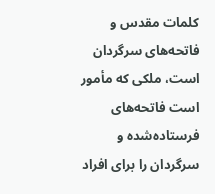کلمات مقدس و فاتحه‌های سرگردان است، ملکی که مأمور است فاتحه‌های فرستاده‌شده و سرگردان را برای افراد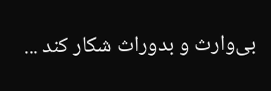بی‌وارث و بد‌وراث شکار کند ...